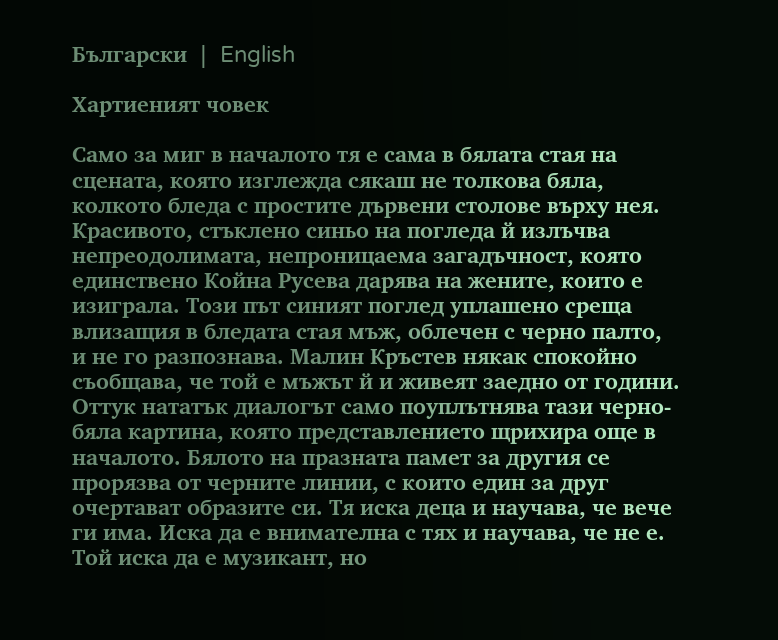Български  |  English

Хартиеният човек

Само за миг в началото тя е сама в бялата стая на сцената, която изглежда сякаш не толкова бяла, колкото бледа с простите дървени столове върху нея. Красивото, стъклено синьо на погледа й излъчва непреодолимата, непроницаема загадъчност, която единствено Койна Русева дарява на жените, които е изиграла. Този път синият поглед уплашено среща влизащия в бледата стая мъж, облечен с черно палто, и не го разпознава. Малин Кръстев някак спокойно съобщава, че той е мъжът й и живеят заедно от години. Оттук нататък диалогът само поуплътнява тази черно-бяла картина, която представлението щрихира още в началото. Бялото на празната памет за другия се прорязва от черните линии, с които един за друг очертават образите си. Тя иска деца и научава, че вече ги има. Иска да е внимателна с тях и научава, че не е. Той иска да е музикант, но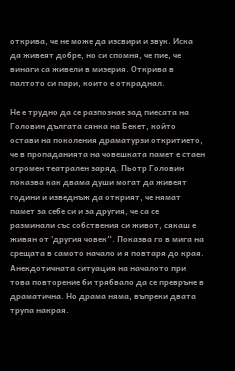открива, че не може да изсвири и звук. Иска да живеят добре, но си спомня, че пие, че винаги са живели в мизерия. Открива в палтото си пари, които е откраднал.

Не е трудно да се разпознае зад пиесата на Головин дългата сянка на Бекет, който остави на поколения драматурзи откритието, че в пропаданията на човешката памет е стаен огромен театрален заряд. Пьотр Головин показва как двама души могат да живеят години и изведнъж да открият, че нямат памет за себе си и за другия, че са се разминали със собствения си живот, сякаш е живян от ‛другия човек“. Показва го в мига на срещата в самото начало и я повтаря до края. Анекдотичната ситуация на началото при това повторение би трябвало да се превръне в драматична. Но драма няма, въпреки двата трупа накрая.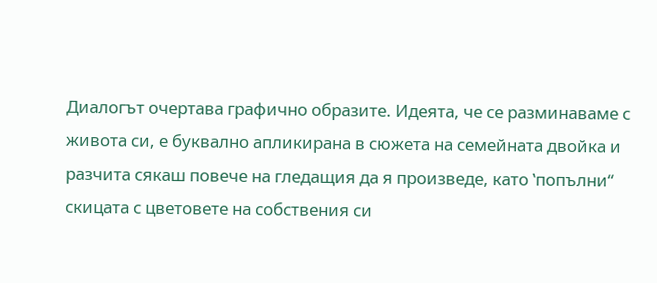Диалогът очертава графично образите. Идеята, че се разминаваме с живота си, е буквално апликирана в сюжета на семейната двойка и разчита сякаш повече на гледащия да я произведе, като ‛попълни“ скицата с цветовете на собствения си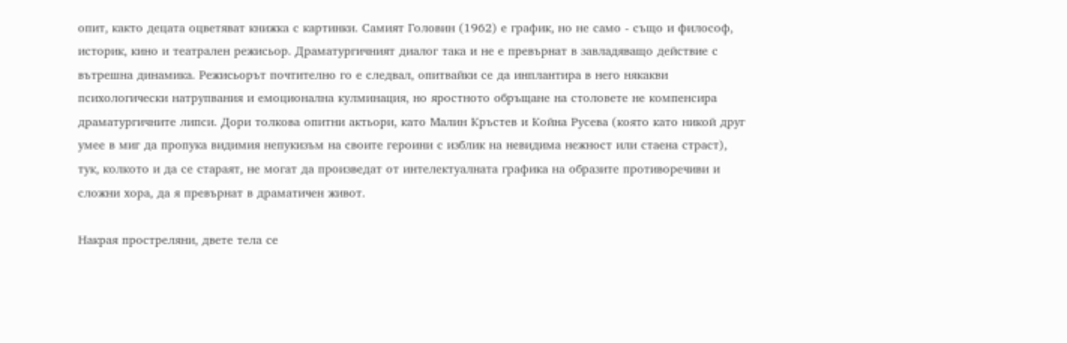опит, както децата оцветяват книжка с картинки. Самият Головин (1962) е график, но не само - също и философ, историк, кино и театрален режисьор. Драматургичният диалог така и не е превърнат в завладяващо действие с вътрешна динамика. Режисьорът почтително го е следвал, опитвайки се да инплантира в него някакви психологически натрупвания и емоционална кулминация, но яростното обръщане на столовете не компенсира драматургичните липси. Дори толкова опитни актьори, като Малин Кръстев и Койна Русева (която като никой друг умее в миг да пропука видимия непукизъм на своите героини с изблик на невидима нежност или стаена страст), тук, колкото и да се стараят, не могат да произведат от интелектуалната графика на образите противоречиви и сложни хора, да я превърнат в драматичен живот.

Накрая простреляни, двете тела се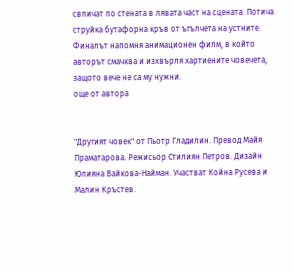свличат по стената в лявата част на сцената. Потича струйка бутафорна кръв от ъгълчета на устните. Финалът напомня анимационен филм, в който авторът смачква и изхвърля хартиените човечета, защото вече не са му нужни.
още от автора


"Другият човек" от Пьотр Гладилин. Превод Майя Праматарова. Режисьор Стилиян Петров. Дизайн Юлияна Вайкова-Найман. Участват Койна Русева и Малин Кръстев.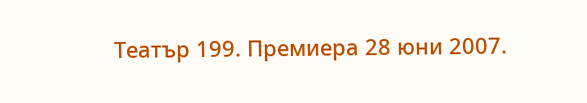Театър 199. Премиера 28 юни 2007.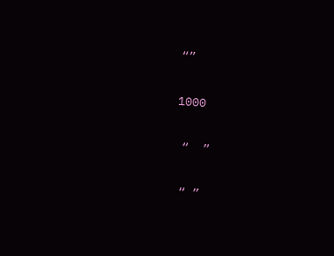“”

1000

 “  ”

 “ ”